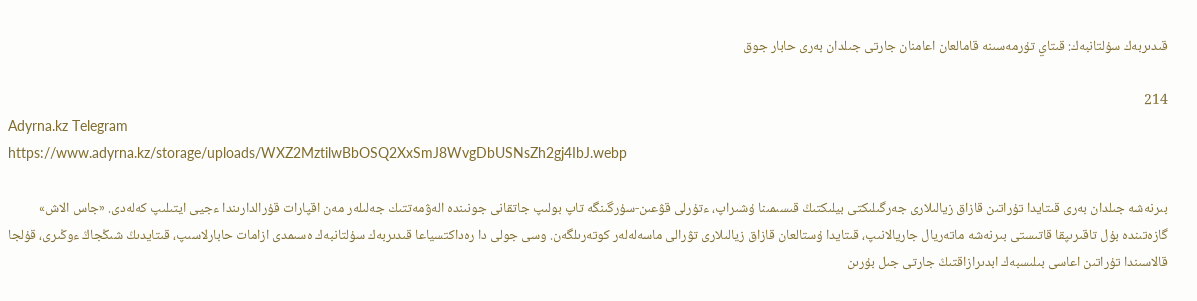قىدىربەك سۇلتانبەك: قىتاي تۇرمەسىنە قامالعان اعامنان جارتى جىلدان بەرى حابار جوق

214
Adyrna.kz Telegram
https://www.adyrna.kz/storage/uploads/WXZ2MztilwBbOSQ2XxSmJ8WvgDbUSNsZh2gj4IbJ.webp

بىرنەشە جىلدان بەرى قىتايدا تۇراتىن قازاق زيالىلارى جەرگىلىكتى بيلىكتىڭ قىسىمىنا ۇشىراپ، ءتۇرلى قۋعىن-سۇرگىنگە تاپ بولىپ جاتقانى جونىندە الەۋمەتتىك جەلىلەر مەن اقپارات قۇرالدارىندا ءجيى ايتىلىپ كەلەدى. «جاس الاش» گازەتىندە بۇل تاقىرىپقا قاتىستى بىرنەشە ماتەريال جاريالانىپ، قىتايدا ۇستالعان قازاق زيالىلارى تۋرالى ماسەلەلەر كوتەرىلگەن. وسى جولى دا رەداكتسياعا قىدىربەك سۇلتانبەك ەسىمدى ازامات حابارلاسىپ، قىتايدىڭ شىڭجاڭ ءوڭىرى، قۇلجا قالاسىندا تۇراتىن اعاسى بىلىسبەك ابدىرازاقتىڭ جارتى جىل بۇرىن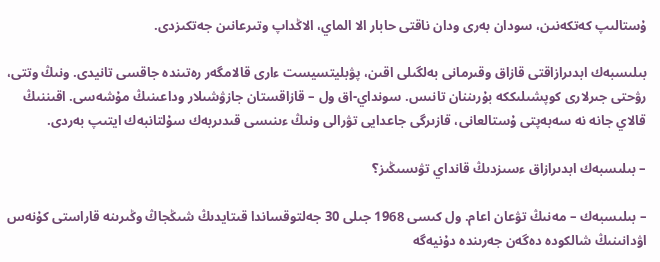ۇستالىپ كەتكەنىن، سودان بەرى ودان ناقتى حابار الا الماي، الاڭداپ وتىرعانىن جەتكىزدى.

بىلىسبەك ابدىرازاقتى قازاق وقىرمانى بەلگىلى اقىن، پۋبليتسيست ءارى قالامگەر رەتىندە جاقسى تانيدى. ونىڭ وتتى، رۋحتى جىرلارى كوپشىلىككە بۇرىننان تانىس. سونداي-اق ول – قازاقستان جازۋشىلار وداعىنىڭ مۇشەسى. اقىننىڭ قالاي جانە نە سەبەپتى ۇستالعانى، قازىرگى جاعدايى تۋرالى ونىڭ ءىنىسى قىدىربەك سۇلتانبەك ايتىپ بەردى.

– بىلىسبەك ابدىرازاق ءسىزدىڭ قانداي تۋىسىڭىز؟

– بىلىسبەك – مەنىڭ تۋعان اعام. ول كىسى 1968 جىلى 30 جەلتوقساندا قىتايدىڭ شىڭجاڭ وڭىرىنە قاراستى كۇنەس اۋدانىنىڭ شالكودە دەگەن جەرىندە دۇنيەگە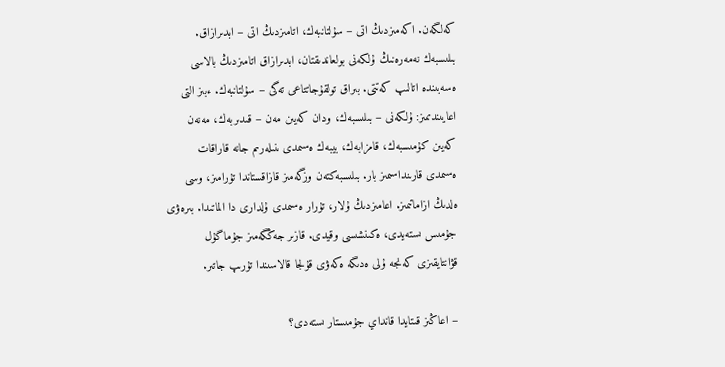كەلگەن. اكەمىزدىڭ اتى – سۇلتانبەك، اتامىزدىڭ اتى – ابدىرازاق. بىلىسبەك نەمەرەنىڭ ۇلكەنى بولعاندىقتان، ابدىرازاق اتامىزدىڭ بالاسى ەسەبىندە اتالىپ كەتتى. بىراق تولقۇجاتتاعى تەگى – سۇلتانبەك. ءبىز التى اعايىندىمىز: ۇلكەنى – بىلىسبەك، ودان كەيىن مەن – قىدىربەك، مەنەن كەيىن كۇمىسبەك، قامزابەك، بيبەك ەسىمدى ىنىلەرىم جانە قاراقات ەسىمدى قارىنداسىمىز بار. بىلىسبەكتەن وزگەمىز قازاقستاندا تۇرامىز، وسى ەلدىڭ ازاماتىمىز. اعامىزدىڭ ۇلار، تۇرار ەسىمدى ۇلدارى دا الماتىدا. بىرەۋى جۇمىس ىستەيدى، ەكىنشىسى وقيدى. قازىر جەڭگەمىز جۇماگۇل قۋانتايقىزى كەنجە ۇلى ەدىگە ەكەۋى قۇلجا قالاسىندا تۇرىپ جاتىر.

– اعاڭىز قىتايدا قانداي جۇمىستار ىستەدى؟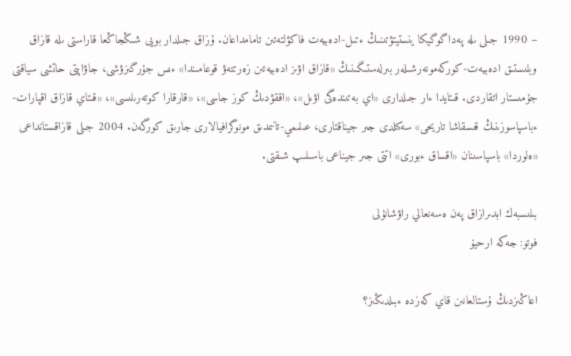– 1990 جىلى ىلە پەداگوگيكا ينستيتۋتىنىڭ ءتىل-ادەبيەت فاكۋلتەتىن تامامداعان. ۇزاق جىلدار بويى شىڭجاڭعا قاراستى ىلە قازاق وبلىستىق ادەبيەت-كوركەمونەرشىلەر بىرلەستىگىنىڭ «قازاق اۋىز ادەبيەتىن زەرتتەۋ قوعامىندا» ءىس جۇرگىزۋشى، جاۋاپتى حاتشى سياقتى جۇمىستار اتقاردى. قىتايدا ءار جىلدارى «اي بەتىندەگى اۋىل»، «اققۋدىڭ كوز جاسى»، «قارقارا كوتەرىلىسى»، «قىتاي قازاق اقپارات-ءباسپاسوزىنىڭ قىسقاشا تاريحى» سەكىلدى جىر جيناقتارى، عىلىمي-تانىمدىق مونوگرافيالارى جارىق كورگەن. 2004 جىلى قازاقستانداعى «ەلوردا» باسپاسىنان «اقساق ءبورى» اتتى جىر جيناعى باسىلىپ شىقتى.

بىلىسبەك ابدىرازاق پەن ەسەنعالي راۋشانۇلى
فوتو: جەكە ارحيۆ

اعاڭىزدىڭ ۇستالعانىن قاي كەزدە ءبىلدىڭىز؟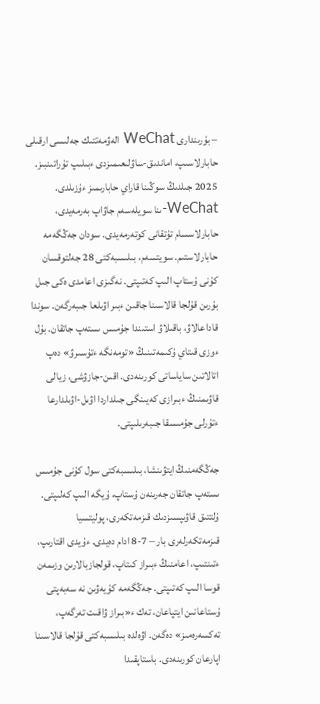– بۇرىندارى WeChat الەۋمەتتىك جەلىسى ارقىلى حابارلاسىپ، اماندىق-ساۋلىعىمىزدى ءبىلىپ تۇراتىنبىز. 2025 جىلدىڭ سوڭىنا قاراي حابارىمىز ءۇزىلدى. WeChat-ىنا سويلەسەم جاۋاپ بەرمەيدى، حابارلاسسام تۇتقانى كوتەرمەيدى. سودان جەڭگەمە حابارلاستىم. سويتسەم، بىلىسبەكتى 28 جەلتوقسان كۇنى ۇستاپ الىپ كەتىپتى. نەگىزى اعامدى ەكى جىل بۇرىن قۇلجا قالاسىنا جاقىن ءبىر اۋىلعا جىبەرگەن. سوندا قاداعالاۋ، باقىلاۋ استىندا جۇمىس ىستەپ جاتقان. بۇل ءوزى قىتاي ۇكىمەتىنىڭ «تومەنگە ءتۇسىرۋ» دەپ اتالاتىن ساياساتى كورىنەدى. اقىن-جازۋشى، زيالى قاۋىمنىڭ ءبىرازى كەيىنگى جىلداردا اۋىل-اۋىلدارعا ءتۇرلى جۇمىسقا جىبەرىلىپتى.

جەڭگەمنىڭ ايتۋىنشا، بىلىسبەكتى سول كۇنى جۇمىس ىستەپ جاتقان جەرىنەن ۇستاپ، ۇيگە الىپ كەلىپتى. ۇلتتىق قاۋىپسىزدىك قىزمەتكەرى، پوليتسيا قىزمەتكەرلەرى بار – 7-8 ادام دەيدى. ءۇيدى اقتارىپ، ءتىنتىپ، اعامنىڭ ءبىراز كىتاپ، قولجازبالارىن وزىمەن قوسا الىپ كەتىپتى. جەڭگەمە كۇيەۋىن نە سەبەپتى ۇستاعانىن ايتپاعان، تەك ء«بىراز ۋاقىت تەرگەپ، تەكسەرەمىز» دەگەن. اۋەلدە بىلىسبەكتى قۇلجا قالاسىنا اپارعان كورىنەدى. باستاپقىدا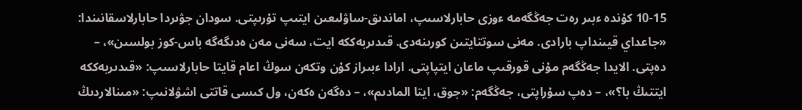10-15 كۇندە ءبىر رەت جەڭگەمە ءوزى حابارلاسىپ، اماندىق-ساۋلىعىن ايتىپ تۇرىپتى. سودان جۋىردا حابارلاسقانىندا: «جاعداي قيىنداپ بارادى. مەنى سوتتايتىن كورىنەدى. قىدىربەككە ايت، سەنى مەن ەدىگەگە باس-كوز بولسىن»، – دەپتى. الايدا جەڭگەم مۇنى قورقىپ ماعان ايتپاپتى. ارادا ءبىراز كۇن وتكەن سوڭ اعام قايتا حابارلاسىپ: «قىدىربەككە ايتتىڭ با؟»، – دەپ سۇراپتى، جەڭگەم: «جوق، ايتا المادىم»، – دەگەن ەكەن، ول كىسى قاتتى اشۋلانىپ: «مىنالاردىڭ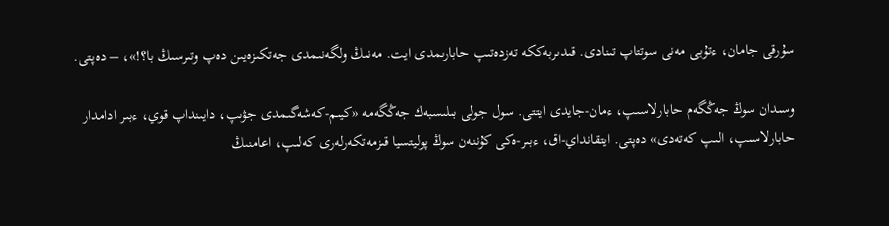سۇرقى جامان، ءتۇبى مەنى سوتتاپ تىنادى. قىدىربەككە تەزدەتىپ حابارىمدى ايت. مەنىڭ ولگەنىمدى جەتكىزەيىن دەپ وتىرسىڭ با؟!»، – دەپتى.

وسىدان سوڭ جەڭگەم حابارلاسىپ، ءمان-جايدى ايتتى. سول جولى بىلىسبەك جەڭگەمە «كيىم-كەشەگىمدى جۋىپ، دايىنداپ قوي، ءبىر ادامدار حابارلاسىپ، الىپ كەتەدى» دەپتى. ايتقانداي-اق، ءبىر-ەكى كۇننەن سوڭ پوليتسيا قىزمەتكەرلەرى كەلىپ، اعامنىڭ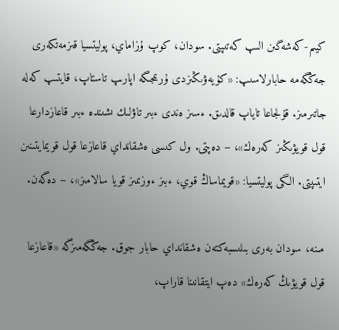كيىم-كەشەگىن الىپ كەتىپتى. سودان، كوپ ۇزاماي، پوليتسيا قىزمەتكەرى جەڭگەمە حابارلاسىپ: «كۇيەۋىڭىزدى ۇرىمجىگە اپارىپ تاستاپ، قايتىپ كەلە جاتىرمىز. قۇلجاعا تاياپ قالدىق. ءسىز ەندى ءبىر تاۋلىك ىشىندە ءبىر قاعازدارعا قول قويۋىڭىز كەرەك»، – دەپتى. ول كىسى ەشقانداي قاعازعا قول قويمايتىنىن ايتىپتى. الگى پوليتسيا: «قويماساڭ قوي، ءبىز ءوزىمىز قويا سالامىز»، – دەگەن.

مىنە، سودان بەرى بىلىسبەكتەن ەشقانداي حابار جوق. جەڭگەمىزگە «قاعازعا قول قويۋىڭ كەرەك» دەپ ايتقانىنا قاراپ،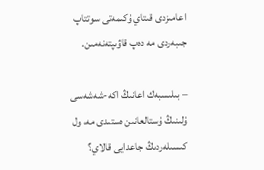اعامىزدى قىتاي ۇكىمەتى سوتتاپ جىبەردى مە دەپ قاۋىپتەنەمىن.

– بىلىسبەك اعانىڭ اكە-شەشەسى ۇلىنىڭ ۇستالعانىن ەستىدى مە، ول كىسىلەردىڭ جاعدايى قالاي؟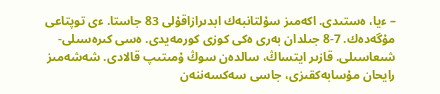– ءيا، ەستىدى. اكەمىز سۇلتانبەك ابدىرازاقۇلى 83 جاستا. ءى توپتاعى مۇگەدەك. 7-8 جىلدان بەرى ەكى كوزى كورمەيدى. ەسى كىرەسىلى-شىعاسىلى. قازىر ايتساڭ، سالدەن سوڭ ۇمىتىپ قالادى. شەشەمىز رايحان مۇسابەكقىزى، جاسى سەكسەننەن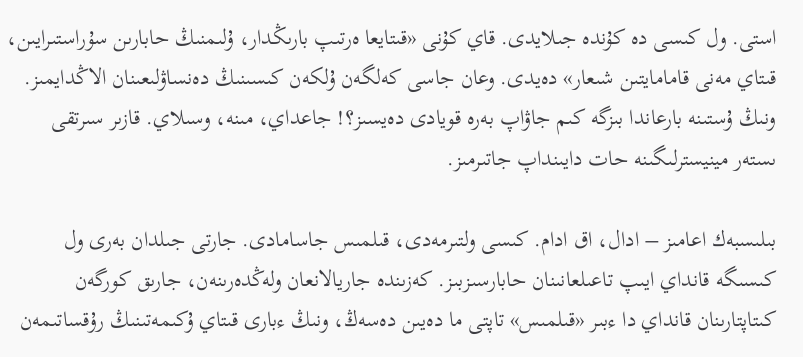استى. ول كىسى دە كۇندە جىلايدى. قاي كۇنى «قىتايعا ەرتىپ بارىڭدار، ۇلىمنىڭ حابارىن سۇراستىرايىن، قىتاي مەنى قامامايتىن شىعار» دەيدى. وعان جاسى كەلگەن ۇلكەن كىسىنىڭ دەنساۋلىعىنان الاڭدايمىز. ونىڭ ۇستىنە بارعاندا بىزگە كىم جاۋاپ بەرە قويادى دەيسىز؟! جاعداي، مىنە، وسىلاي. قازىر سىرتقى ىستەر مينيسترلىگىنە حات دايىنداپ جاتىرمىز.

بىلىسبەك اعامىز – ادال، اق ادام. كىسى ولتىرمەدى، قىلمىس جاسامادى. جارتى جىلدان بەرى ول كىسىگە قانداي ايىپ تاعىلعانىنان حابارسىزبىز. كەزىندە جاريالانعان ولەڭدەرىنەن، جارىق كورگەن كىتاپتارىنان قانداي دا ءبىر «قىلمىس» تاپتى ما دەيىن دەسەڭ، ونىڭ ءبارى قىتاي ۇكىمەتىنىڭ رۇقساتىمەن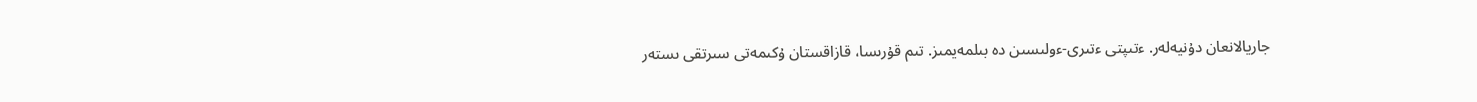جاريالانعان دۇنيەلەر. ءتىپتى ءتىرى-ءولىسىن دە بىلمەيمىز. تىم قۇرىسا، قازاقستان ۇكىمەتى سىرتقى ىستەر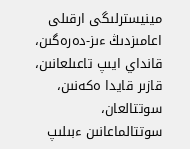مينيسترلىگى ارقىلى اعامىزدىڭ ءىز-دەرەگىن، قانداي ايىپ تاعىلعانىن، قازىر قايدا ەكەنىن، سوتتالعان، سوتتالماعانىن ءبىلىپ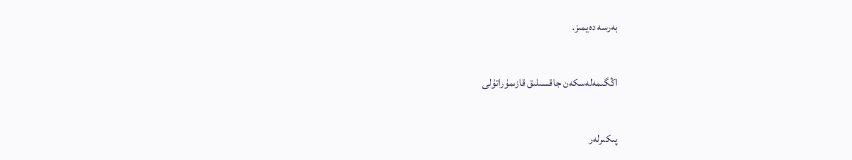بەرسە دەيمىز.

اڭگىمەلەسكەن جاقسىلىق قازىمۇراتۇلى

پىكىرلەر